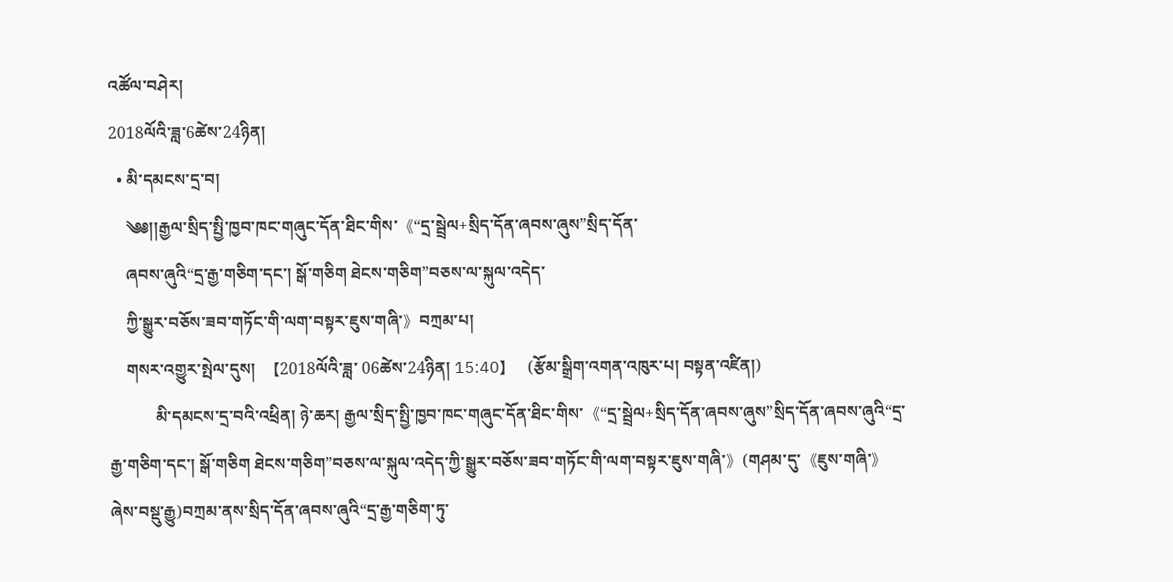འཚོལ་བཤེར།
2018ལོའི་ཟླ་6ཚེས་24ཉིན།
  • མི་དམངས་དྲ་བ།
    ༄༅།།རྒྱལ་སྲིད་སྤྱི་ཁྱབ་ཁང་གཞུང་དོན་ཐིང་གིས་《“དྲ་སྦྲེལ+སྲིད་དོན་ཞབས་ཞུས”སྲིད་དོན་
    ཞབས་ཞུའི“དྲ་རྒྱ་གཅིག་དང་། སྒོ་གཅིག ཐེངས་གཅིག”བཅས་ལ་སྐུལ་འདེད་
    ཀྱི་སྒྱུར་བཅོས་ཟབ་གཏོང་གི་ལག་བསྟར་ཇུས་གཞི་》བཀྲམ་པ།
    གསར་འགྱུར་སྤེལ་དུས།  【2018ལོའི་ཟླ་ 06ཚེས་24ཉིན། 15:40】   (རྩོམ་སྒྲིག་འགན་འཁུར་པ། བསྟན་འཛིན།)
           མི་དམངས་དྲ་བའི་འཕྲིན། ཉེ་ཆར། རྒྱལ་སྲིད་སྤྱི་ཁྱབ་ཁང་གཞུང་དོན་ཐིང་གིས་《“དྲ་སྦྲེལ+སྲིད་དོན་ཞབས་ཞུས”སྲིད་དོན་ཞབས་ཞུའི“དྲ་རྒྱ་གཅིག་དང་། སྒོ་གཅིག ཐེངས་གཅིག”བཅས་ལ་སྐུལ་འདེད་ཀྱི་སྒྱུར་བཅོས་ཟབ་གཏོང་གི་ལག་བསྟར་ཇུས་གཞི་》(གཤམ་དུ་《ཇུས་གཞི་》ཞེས་བསྡུ་རྒྱུ)བཀྲམ་ནས་སྲིད་དོན་ཞབས་ཞུའི“དྲ་རྒྱ་གཅིག་ཏུ་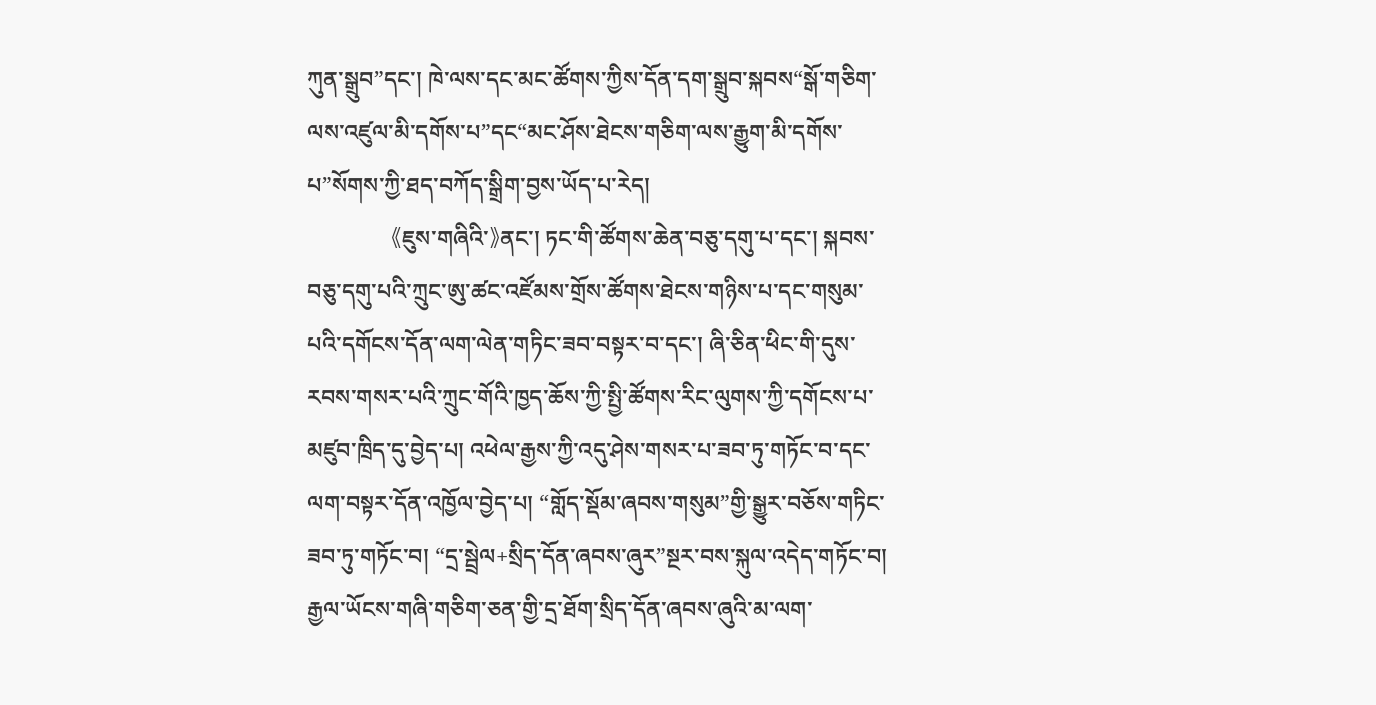ཀུན་སྒྲུབ”དང་། ཁེ་ལས་དང་མང་ཚོགས་ཀྱིས་དོན་དག་སྒྲུབ་སྐབས“སྒོ་གཅིག་ལས་འཛུལ་མི་དགོས་པ”དང“མང་ཤོས་ཐེངས་གཅིག་ལས་རྒྱུག་མི་དགོས་པ”སོགས་ཀྱི་ཐད་བཀོད་སྒྲིག་བྱས་ཡོད་པ་རེད།
            《ཇུས་གཞིའི་》ནང་། ཏང་གི་ཚོགས་ཆེན་བཅུ་དགུ་པ་དང་། སྐབས་བཅུ་དགུ་པའི་ཀྲུང་ཨུ་ཚང་འཛོམས་གྲོས་ཚོགས་ཐེངས་གཉིས་པ་དང་གསུམ་པའི་དགོངས་དོན་ལག་ལེན་གཏིང་ཟབ་བསྟར་བ་དང་། ཞི་ཅིན་ཕིང་གི་དུས་རབས་གསར་པའི་ཀྲུང་གོའི་ཁྱད་ཆོས་ཀྱི་སྤྱི་ཚོགས་རིང་ལུགས་ཀྱི་དགོངས་པ་མཛུབ་ཁྲིད་དུ་བྱེད་པ། འཕེལ་རྒྱས་ཀྱི་འདུ་ཤེས་གསར་པ་ཟབ་ཏུ་གཏོང་བ་དང་ལག་བསྟར་དོན་འཁྱོལ་བྱེད་པ། “གློད་སྡོམ་ཞབས་གསུམ”གྱི་སྒྱུར་བཅོས་གཏིང་ཟབ་ཏུ་གཏོང་བ། “དྲ་སྦྲེལ+སྲིད་དོན་ཞབས་ཞུར”སྔར་བས་སྐུལ་འདེད་གཏོང་བ། རྒྱལ་ཡོངས་གཞི་གཅིག་ཅན་གྱི་དྲ་ཐོག་སྲིད་དོན་ཞབས་ཞུའི་མ་ལག་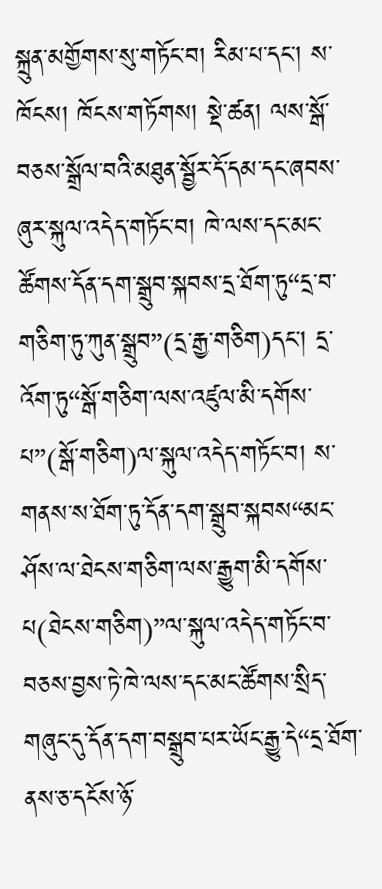སྐྲུན་མགྱོགས་སུ་གཏོང་བ། རིམ་པ་དང་། ས་ཁོངས། ཁོངས་གཏོགས། སྡེ་ཚན། ལས་སྒོ་བཅས་སྒྲོལ་བའི་མཐུན་སྦྱོར་དོ་དམ་དང་ཞབས་ཞུར་སྐུལ་འདེད་གཏོང་བ། ཁེ་ལས་དང་མང་ཚོགས་དོན་དག་སྒྲུབ་སྐབས་དྲ་ཐོག་ཏུ“དྲ་བ་གཅིག་ཏུ་ཀུན་སྒྲུབ”(དྲ་རྒྱ་གཅིག)དང་། དྲ་འོག་ཏུ“སྒོ་གཅིག་ལས་འཛུལ་མི་དགོས་པ”(སྒོ་གཅིག)ལ་སྐུལ་འདེད་གཏོང་བ། ས་གནས་ས་ཐོག་ཏུ་དོན་དག་སྒྲུབ་སྐབས“མང་ཤོས་ལ་ཐེངས་གཅིག་ལས་རྒྱུག་མི་དགོས་པ(ཐེངས་གཅིག)”ལ་སྐུལ་འདེད་གཏོང་བ་བཅས་བྱས་ཏེ་ཁེ་ལས་དང་མང་ཚོགས་སྲིད་གཞུང་དུ་དོན་དག་བསྒྲུབ་པར་ཡོང་རྒྱུ་དེ“དྲ་ཐོག་ནས་ཅ་དངོས་ཉོ་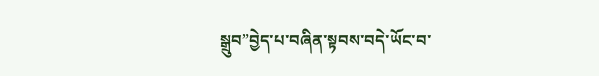སྒྲུབ”བྱེད་པ་བཞིན་སྟབས་བདེ་ཡོང་བ་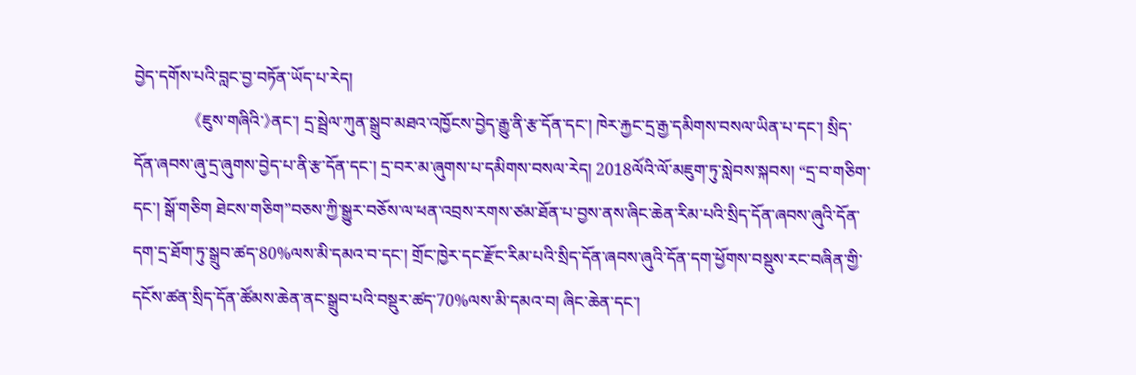བྱེད་དགོས་པའི་བླང་བྱ་བཏོན་ཡོད་པ་རེད།
            《ཇུས་གཞིའི་》ནང་། དྲ་སྦྲེལ་ཀུན་སྒྲུབ་མཐའ་འཁྱོངས་བྱེད་རྒྱུ་ནི་རྩ་དོན་དང་། ཁེར་རྐྱང་དྲ་རྒྱ་དམིགས་བསལ་ཡིན་པ་དང་། སྲིད་དོན་ཞབས་ཞུ་དྲ་ཞུགས་བྱེད་པ་ནི་རྩ་དོན་དང་། དྲ་བར་མ་ཞུགས་པ་དམིགས་བསལ་རེད། 2018ལོའི་ལོ་མཇུག་ཏུ་སླེབས་སྐབས། “དྲ་བ་གཅིག་དང་། སྒོ་གཅིག ཐེངས་གཅིག”བཅས་ཀྱི་སྒྱུར་བཅོས་ལ་ཕན་འབྲས་རགས་ཙམ་ཐོན་པ་བྱས་ནས་ཞིང་ཆེན་རིམ་པའི་སྲིད་དོན་ཞབས་ཞུའི་དོན་དག་དྲ་ཐོག་ཏུ་སྒྲུབ་ཚད་80%ལས་མི་དམའ་བ་དང་། གྲོང་ཁྱེར་དང་རྫོང་རིམ་པའི་སྲིད་དོན་ཞབས་ཞུའི་དོན་དག་ཕྱོགས་བསྡུས་རང་བཞིན་གྱི་དངོས་ཚན་སྲིད་དོན་ཚོམས་ཆེན་ནང་སྒྲུབ་པའི་བསྡུར་ཚད་70%ལས་མི་དམའ་བ། ཞིང་ཆེན་དང་།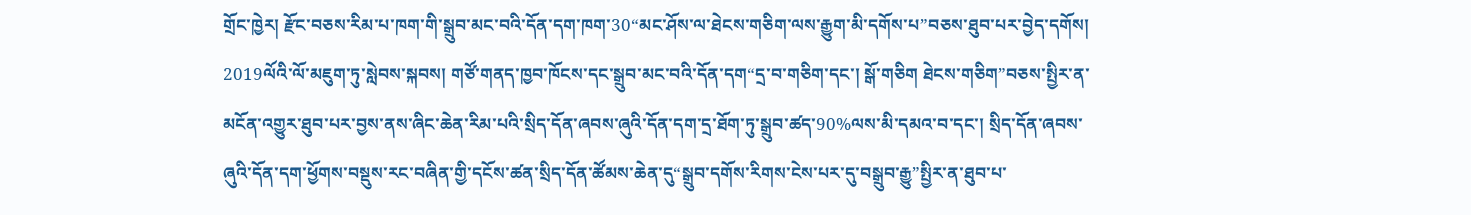གྲོང་ཁྱེར། རྫོང་བཅས་རིམ་པ་ཁག་གི་སྒྲུབ་མང་བའི་དོན་དག་ཁག་30“མང་ཤོས་ལ་ཐེངས་གཅིག་ལས་རྒྱུག་མི་དགོས་པ”བཅས་ཐུབ་པར་བྱེད་དགོས། 2019ལོའི་ལོ་མཇུག་ཏུ་སླེབས་སྐབས། གཙོ་གནད་ཁྱབ་ཁོངས་དང་སྒྲུབ་མང་བའི་དོན་དག“དྲ་བ་གཅིག་དང་། སྒོ་གཅིག ཐེངས་གཅིག”བཅས་སྤྱིར་ན་མངོན་འགྱུར་ཐུབ་པར་བྱས་ནས་ཞིང་ཆེན་རིམ་པའི་སྲིད་དོན་ཞབས་ཞུའི་དོན་དག་དྲ་ཐོག་ཏུ་སྒྲུབ་ཚད་90%ལས་མི་དམའ་བ་དང་། སྲིད་དོན་ཞབས་ཞུའི་དོན་དག་ཕྱོགས་བསྡུས་རང་བཞིན་གྱི་དངོས་ཚན་སྲིད་དོན་ཚོམས་ཆེན་དུ“སྒྲུབ་དགོས་རིགས་ངེས་པར་དུ་བསྒྲུབ་རྒྱུ”སྤྱིར་ན་ཐུབ་པ་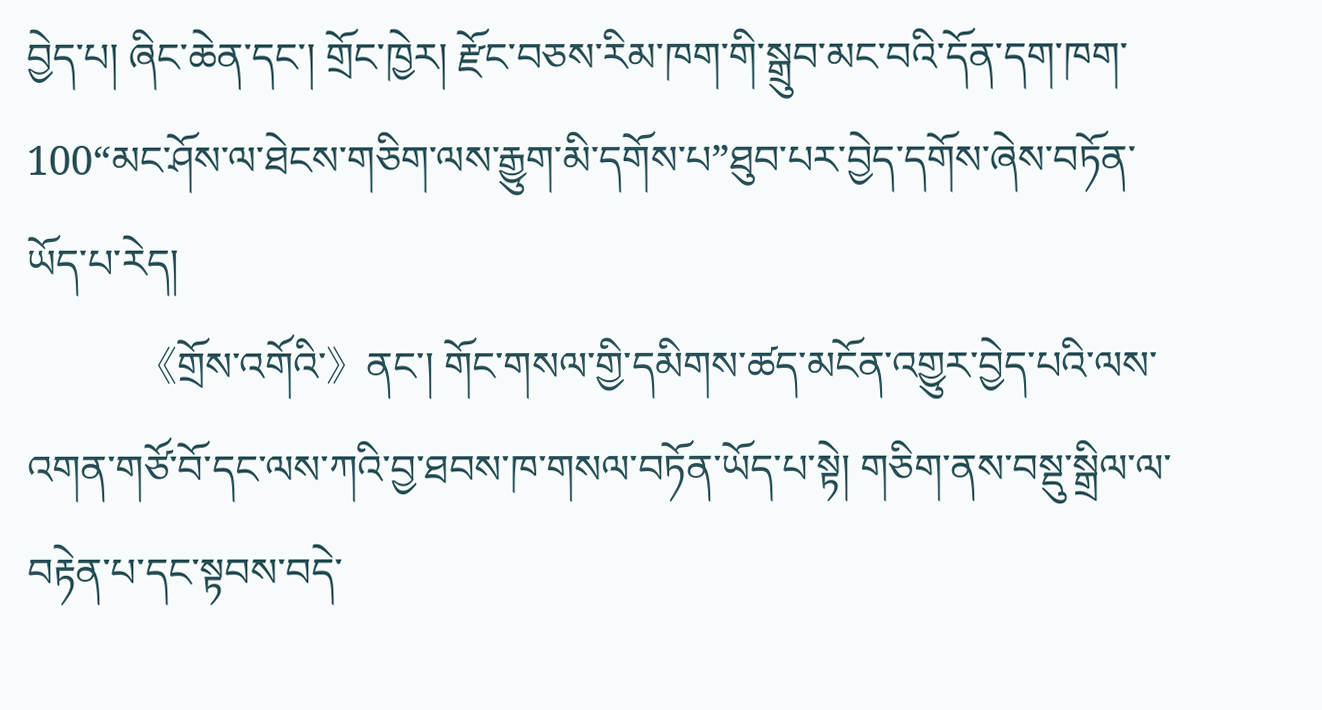བྱེད་པ། ཞིང་ཆེན་དང་། གྲོང་ཁྱེར། རྫོང་བཅས་རིམ་ཁག་གི་སྒྲུབ་མང་བའི་དོན་དག་ཁག་100“མང་ཤོས་ལ་ཐེངས་གཅིག་ལས་རྒྱུག་མི་དགོས་པ”ཐུབ་པར་བྱེད་དགོས་ཞེས་བཏོན་ཡོད་པ་རེད།
           《གྲོས་འགོའི་》ནང་། གོང་གསལ་གྱི་དམིགས་ཚད་མངོན་འགྱུར་བྱེད་པའི་ལས་འགན་གཙོ་བོ་དང་ལས་ཀའི་བྱ་ཐབས་ཁ་གསལ་བཏོན་ཡོད་པ་སྟེ། གཅིག་ནས་བསྡུ་སྒྲིལ་ལ་བརྟེན་པ་དང་སྟབས་བདེ་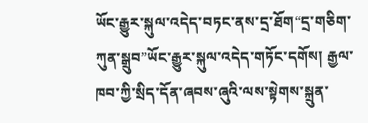ཡོང་རྒྱུར་སྐུལ་འདེད་བཏང་ནས་དྲ་ཐོག“དྲ་གཅིག་ཀུན་སྒྲུབ”ཡོང་རྒྱུར་སྐུལ་འདེད་གཏོང་དགོས། རྒྱལ་ཁབ་ཀྱི་སྲིད་དོན་ཞབས་ཞུའི་ལས་སྟེགས་སྐྲུན་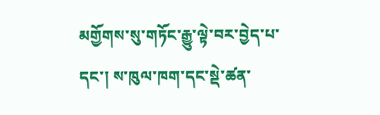མགྱོགས་སུ་གཏོང་རྒྱུ་ལྟེ་བར་བྱེད་པ་དང་། ས་ཁུལ་ཁག་དང་སྡེ་ཚན་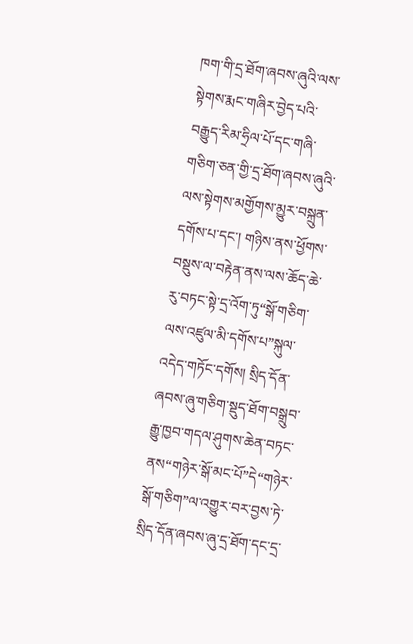ཁག་གི་དྲ་ཐོག་ཞབས་ཞུའི་ལས་སྟེགས་རྨང་གཞིར་བྱེད་པའི་བརྒྱུད་རིམ་ཧྲིལ་པོ་དང་གཞི་གཅིག་ཅན་གྱི་དྲ་ཐོག་ཞབས་ཞུའི་ལས་སྟེགས་མགྱོགས་མྱུར་བསྐྲུན་དགོས་པ་དང་། གཉིས་ནས་ཕྱོགས་བསྡུས་ལ་བརྟེན་ནས་ལས་ཆོད་ཆེ་རུ་བཏང་སྟེ་དྲ་འོག་ཏུ“སྒོ་གཅིག་ལས་འཛུལ་མི་དགོས་པ”སྐུལ་འདེད་གཏོང་དགོས། སྲིད་དོན་ཞབས་ཞུ་གཅིག་སྡུད་ཐོག་བསྒྲུབ་རྒྱུ་ཁྱབ་གདལ་ཤུགས་ཆེན་བཏང་ནས“གཉེར་སྒོ་མང་པོ”དེ“གཉེར་སྒོ་གཅིག”ལ་འགྱུར་བར་བྱས་ཏེ་སྲིད་དོན་ཞབས་ཞུ་དྲ་ཐོག་དང་དྲ་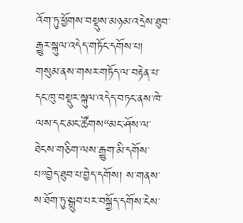འོག་ཏུ་ཕྱོགས་བསྡུས་མཉམ་འདྲེས་ཐུབ་རྒྱུར་སྐུལ་འདེད་གཏོང་དགོས་པ། གསུམ་ནས་གསར་གཏོད་ལ་བརྟེན་པ་དང་ཁུ་བསྡུར་སྐུལ་འདེད་བཏང་ནས་ཁེ་ལས་དང་མང་ཚོགས“མང་ཤོས་ལ་ཐེངས་གཅིག་ལས་རྒྱུག་མི་དགོས་པ”བྱེད་ཐུབ་པ་བྱེད་དགོས། ས་གནས་ས་ཐོག་ཏུ་སྒྲུབ་པར་བསྐྱོད་དགོས་ངེས་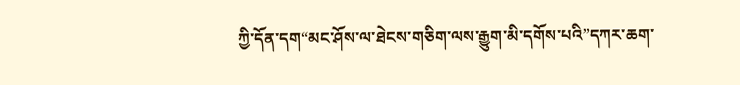ཀྱི་དོན་དག“མང་ཤོས་ལ་ཐེངས་གཅིག་ལས་རྒྱུག་མི་དགོས་པའི”དཀར་ཆག་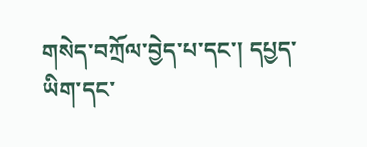གསེད་བཀྲོལ་བྱེད་པ་དང་། དཔྱད་ཡིག་དང་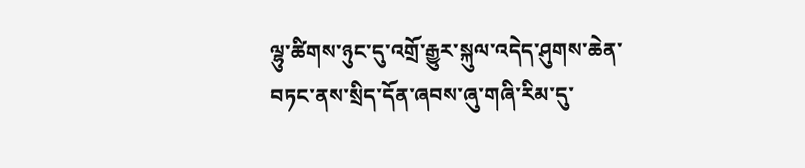ལྷུ་ཚིགས་ཉུང་དུ་འགྲོ་རྒྱུར་སྐུལ་འདེད་ཤུགས་ཆེན་བཏང་ནས་སྲིད་དོན་ཞབས་ཞུ་གཞི་རིམ་དུ་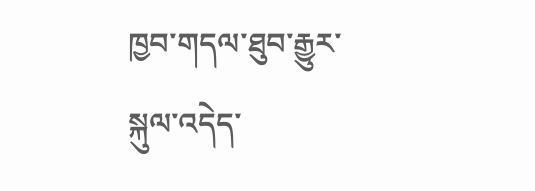ཁྱབ་གདལ་ཐུབ་རྒྱུར་སྐུལ་འདེད་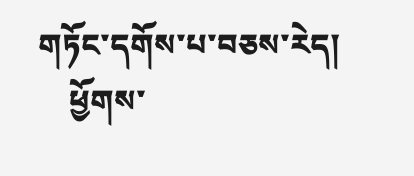གཏོང་དགོས་པ་བཅས་རེད།
    ཕྱོགས་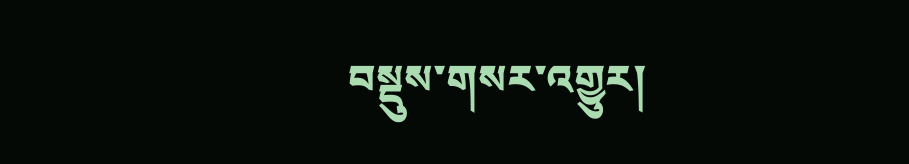བསྡུས་གསར་འགྱུར།